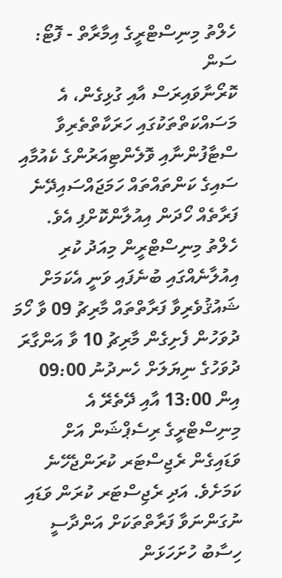ހެލްތު މިނިސްޓްރީގެ އިމާރާތް - ފޮޓޯ: ސަން
ކޮރޯނާވައިރަސް އާއި ގުޅިގެން، އެ މަސައްކަތްތަކުގައި ހަރަކާތްތެރިވާ ސްޓާފުންނާއި ވޮލެންޓިއަރުންގެ ކެއުމާއި ސައިގެ ކަންތައްތައް ހަމަޖައްސައިދޭނެ ފަރާތެއް ހޯދަން އިއުލާންކޮށްފި އެވެ.
ހެލްތު މިނިސްޓްރީން މިއަދު ކުރި އިއުލާނެއްގައި ބުނެފައި ވަނީ އެކަމަށް ޝައުޤުވެރިވާ ފަރާތްތައް މާރިޗު 09 ވާ ހޯމަ ދުވަހުން ފެށިގެން މާރިޗު 10 ވާ އަންގާރަ ދުވަހުގެ ނިޔަލަށް ހެނދުނު 09:00 އިން 13:00 އާއި ދޭތެރޭ އެ މިނިސްޓްރީގެ ރިސެޕްޝަން އަށް ވަޑައިގެން ރެޖިސްޓަރ ކުރަންޖެހޭނެ ކަމަށެވެ. އަދި ރެޖިސްޓަރ ކުރަން ވަޑައި ނުގަންނަވާ ފަރާތްތަކަށް އަންދާސީ ހިސާބު ހުށަހަޅަން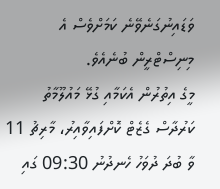ވަޑައިނުގަނެވޭނެ ކަމަށްވެސް އެ މިނިސްޓްރީން ބުނެއެވެ.
މީގެ އިތުރުން އެކަމާއި ގުޅޭ މައުލޫމާތު ކަރުދާސް ގެޒެޓް ކޮށްފައިވާއިރު، މާރިޗު 11 ވާ ބުދަ ދުވަހު ހެނދުނު 09:30 ގައި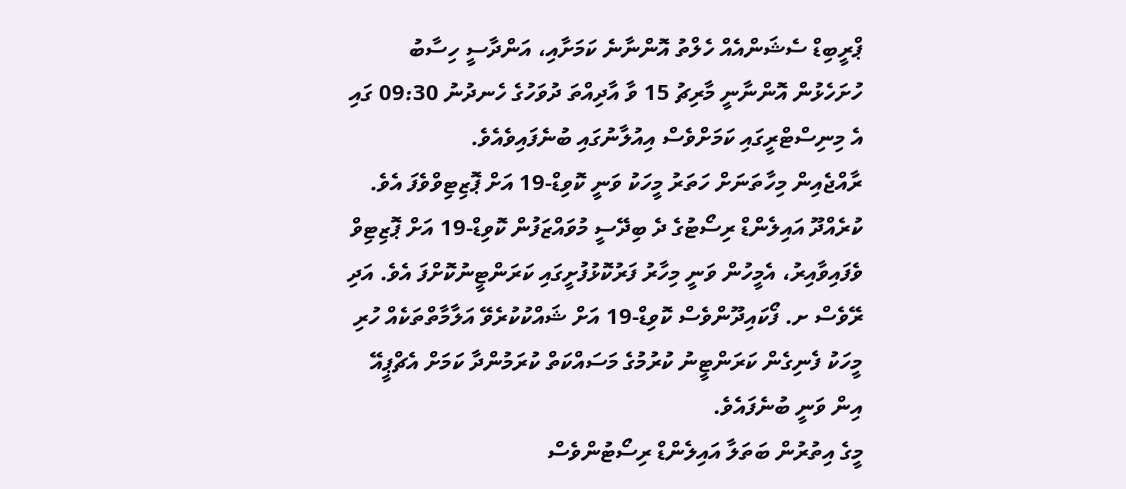ޕްރީބިޑް ސެޝަންއެއް ހެލްތު އޮންނާނެ ކަމަށާއި، އަންދާސީ ހިސާބު ހުށަހެޅުން އޮންނާނީ މާރިޗު 15 ވާ އާދިއްތަ ދުވަހުގެ ހެނދުނު 09:30 ގައި އެ މިނިސްޓްރީގައި ކަމަށްވެސް އިއުލާނުގައި ބުނެފައިވެއެވެ.
ރާއްޖެއިން މިހާތަނަށް ހަތަރު މީހަކު ވަނީ ކޮވިޑް-19 އަށް ޕޮޒިޓިވްވެފަ އެވެ. ކުރެއްދޫ އައިލެންޑް ރިސޯޓުގެ ދެ ބިދޭސީ މުވައްޒަފުން ކޮވިޑް-19 އަށް ޕޮޒިޓިވް ވެފައިވާއިރު، އެމީހުން ވަނީ މިހާރު ފަރުކޮޅުފުށީގައި ކަރަންޓީނުކޮށްފަ އެވެ. އަދި ރޭވެސް ށ. ފޯކައިދޫންވެސް ކޮވިޑް-19 އަށް ޝައްކުކުރެވޭ އަލާމާތްތަކެއް ހުރި މީހަކު ފެނިގެން ކަރަންޓީނު ކުރުމުގެ މަސައްކަތް ކުރަމުންދާ ކަމަށް އެޗްޕީއޭ އިން ވަނީ ބުނެފައެވެ.
މީގެ އިތުރުން ބަތަލާ އައިލެންޑް ރިސޯޓުންވެސް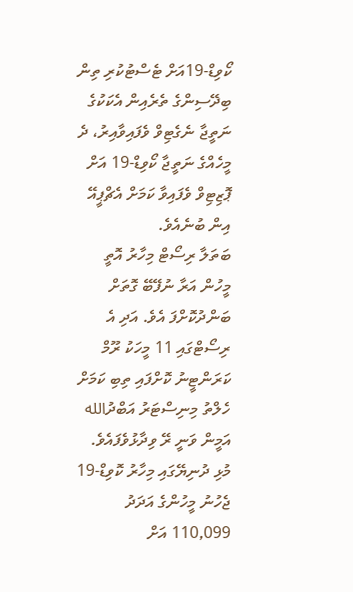ކޯވިޑް-19އަށް ޓެސްޓުކުރި ތިން ބިދޭސިންގެ ތެރެއިން އެކަކުގެ ނަތީޖާ ނެގެޓިވް ވެފައިވާއިރު، ދެ މީހެއްގެ ނަތީޖާ ކޯވިޑް-19 އަށް ޕޮޒިޓިވް ވެފައިވާ ކަމަށް އެޗްޕީއޭ އިން ބުނެއެވެ.
ބަތަލާ ރިސޯޓް މިހާރު އޮތީ މީހުން އަރާ ނުފޭބޭ ގޮތަށް ބަންދުކޮށްފަ އެވެ. އަދި އެ ރިސޯޓްގައި 11 މީހަކު ރޫމް ކަރަންޓީނު ކޮށްފައި ތިބި ކަމަށް ހެލްތު މިނިސްޓަރު އަބްދުالله އަމީން ވަނީ ރޭ ވިދާޅުވެފައެވެ.
މުޅި ދުނިޔޭގައި މިހާރު ކޮވިޑް-19 ޖެހުނު މީހުންގެ އަދަދު 110,099 އަށް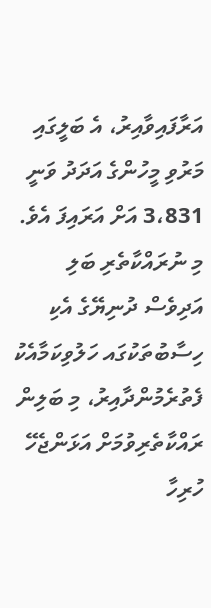އަރާފައިވާއިރު، އެ ބަލީގައި މަރުވި މީހުންގެ އަދަދު ވަނީ 3،831 އަށް އަރައިފަ އެވެ. މި ނުރައްކާތެރި ބަލި އަދިވެސް ދުނިޔޭގެ އެކި ހިސާބުތަކުގައ ހަލުވިކަމާއެކު ފެތުރެމުންދާއިރު، މި ބަލިން ރައްކާތެރިވުމަށް އަޅަންޖެހޭ ހުރިހާ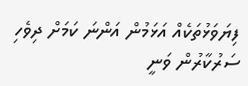ފިޔަވަޅުތަކެއް އަޅަމުން އަންނަ ކަމަށް ދިވެހި ސަރުކާރުން ވަނީ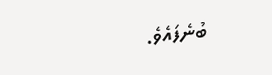ބުނެފައެވެ.